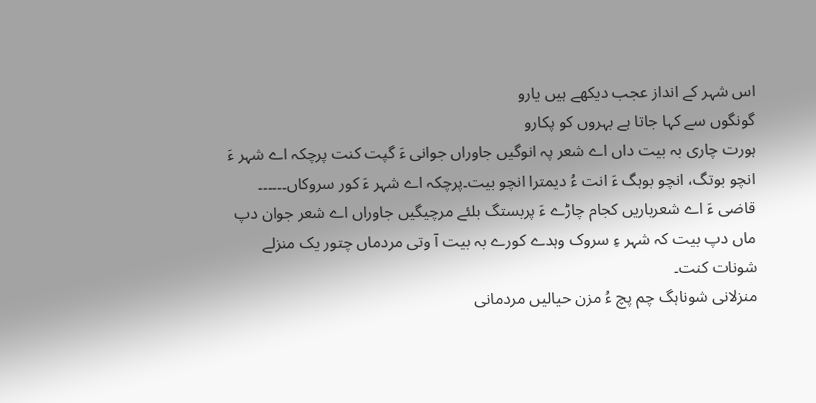اس شہر کے انداز عجب دیکھے ہیں یارو
گونگوں سے کہا جاتا ہے بہروں کو پکارو
ہورت چاری بہ بیت داں اے شعر پہ انوگیں جاوراں جوانی ءَ گپت کنت پرچکہ اے شہر ءَ انچو بوتگ، انچو بوہگ ءَ انت ءُ دیمترا انچو بیت۔پرچکہ اے شہر ءَ کور سروکاں۔۔۔۔۔۔
قاضی ءَ اے شعرباریں کجام چاڑے ءَ پربستگ بلئے مرچیگیں جاوراں اے شعر جوان دپ ماں دپ بیت کہ شہر ءِ سروک وہدے کورے بہ بیت آ وتی مردماں چتور یک منزلے شونات کنت۔
منزلانی شوناہگ چم پچ ءُ مزن حیالیں مردمانی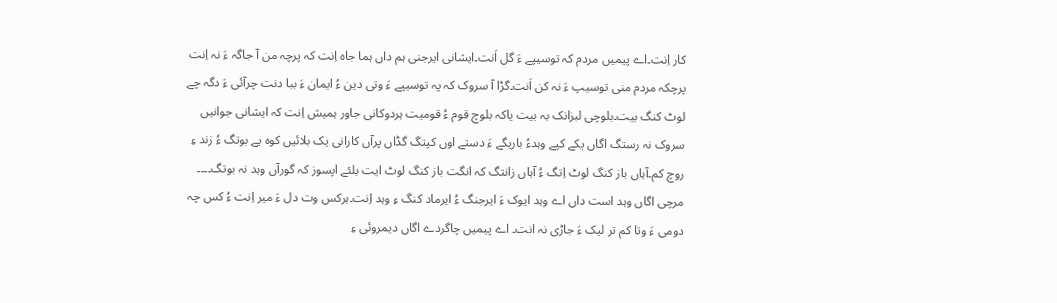کار اِنت۔اے پیمیں مردم کہ توسیپے ءَ گل اَنت۔ایشانی ایرجنی ہم داں ہما جاہ اِنت کہ پرچہ من آ جاگہ ءَ نہ اِنت پرچکہ مردم منی توسیپ ءَ نہ کن اَنت۔گڑا آ سروک کہ پہ توسیپے ءَ وتی دین ءُ ایمان ءَ ببا دنت چرآئی ءَ دگہ چے لوٹ کنگ بیت۔بلوچی لبزانک بہ بیت یاکہ بلوچ قوم ءُ قومیت ہردوکانی جاور ہمیش اِنت کہ ایشانی جوانیں سروک نہ رستگ اگاں یکے کپے وہدءُ باریگے ءَ دستے اوں کپتگ گڈاں پرآں کارانی یک بلائیں کوہ یے بوتگ ءُ زند ءِ روچ کم۔آہاں باز کنگ لوٹ اِتگ ءُ آہاں زانتگ کہ انگت باز کنگ لوٹ ایت بلئے اپسوز کہ گورآں وہد نہ بوتگ۔۔۔۔
مرچی اگاں وہد است داں اے وہد ایوک ءَ ایرجنگ ءُ ایرماد کنگ ءِ وہد اِنت۔ہرکس وت دل ءَ میر اِنت ءُ کس چہ دومی ءَ وتا کم تر لیک ءَ جاڑی نہ انت۔ اے پیمیں چاگردے اگاں دیمروئی ءِ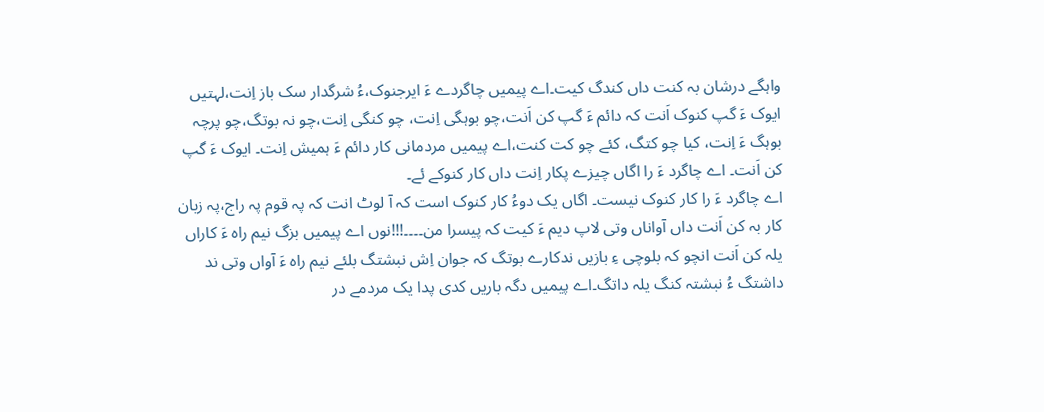واہگے درشان بہ کنت داں کندگ کیت۔اے پیمیں چاگردے ءَ ایرجنوک،ءُ شرگدار سک باز اِنت،لہتیں ایوک ءَ گپ کنوک اَنت کہ دائم ءَ گپ کن اَنت،چو بوہگی اِنت، چو کنگی اِنت،چو نہ بوتگ،چو پرچہ بوہگ ءَ اِنت، کیا چو کتگ، کئے چو کت کنت،اے پیمیں مردمانی کار دائم ءَ ہمیش اِنت۔ ایوک ءَ گپ کن اَنت۔ اے چاگرد ءَ را اگاں چیزے پکار اِنت داں کار کنوکے ئے۔
اے چاگرد ءَ را کار کنوک نیست۔ اگاں یک دوءُ کار کنوک است کہ آ لوٹ انت کہ پہ قوم پہ راج،پہ زبان کار بہ کن اَنت داں آواناں وتی لاپ دیم ءَ کیت کہ پیسرا من۔۔۔۔!!!نوں اے پیمیں بزگ نیم راہ ءَ کاراں یلہ کن اَنت انچو کہ بلوچی ءِ بازیں ندکارے بوتگ کہ جوان اِش نبشتگ بلئے نیم راہ ءَ آواں وتی ند داشتگ ءُ نبشتہ کنگ یلہ داتگ۔اے پیمیں دگہ باریں کدی پدا یک مردمے در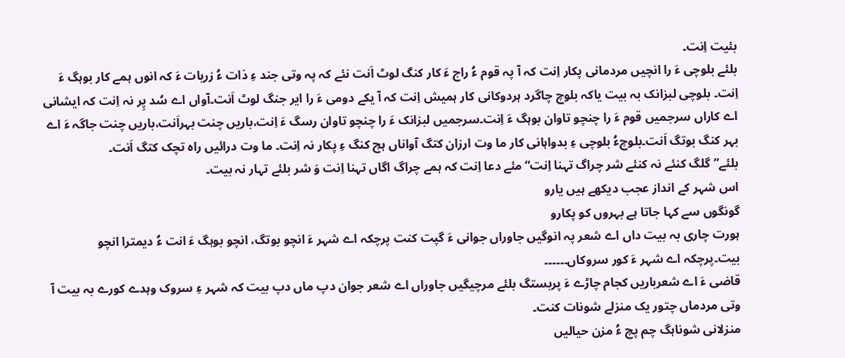بئیت اِنت۔
بلئے بلوچی ءَ را انچیں مردمانی پکار اِنت کہ آ پہ قوم ءُ راج ءَ کار کنگ لوٹ اَنت نئے کہ پہ وتی جند ءِ ذات ءُ زریات ءَ کہ انوں ہمے کار بوہگ ءَ اِنت۔ بلوچی لبزانک بہ بیت یاکہ بلوچ چاگرد ہردوکانی کار ہمیش اِنت کہ آ یکے دومی ءَ را ایر جنگ لوٹ اَنت۔آواں اے سُد پِر نہ اِنت کہ ایشانی اے کاراں سرجمیں قوم ءَ را چنچو تاوان بوہگ ءَ اِنت۔سرجمیں لبزانک ءَ را چنچو تاوان رسگ ءَ اِنت،باریں چنت بہراَنت،باریں چنت جاگہ ءَ اے بہر کنگ بوتگ اَنت۔بلوچءُ بلوچی ءِ بدواہانی کار ما وت ارزان کتگ آواناں ہچ کنگ ءِ پکار نہ اِنت۔ ما وت درائیں راہ تچک کتگ اَنت۔
بلئے”گلگ کنئے نہ کنئے شر چراگ تہنا اِنت“مئے دعا اِنت کہ ہمے چراگ اگاں تہنا اِنت وَ شر بلئے تہار نہ بیت۔
اس شہر کے انداز عجب دیکھے ہیں یارو
گونگوں سے کہا جاتا ہے بہروں کو پکارو
ہورت چاری بہ بیت داں اے شعر پہ انوگیں جاوراں جوانی ءَ گپت کنت پرچکہ اے شہر ءَ انچو بوتگ، انچو بوہگ ءَ انت ءُ دیمترا انچو بیت۔پرچکہ اے شہر ءَ کور سروکاں۔۔۔۔۔۔
قاضی ءَ اے شعرباریں کجام چاڑے ءَ پربستگ بلئے مرچیگیں جاوراں اے شعر جوان دپ ماں دپ بیت کہ شہر ءِ سروک وہدے کورے بہ بیت آ وتی مردماں چتور یک منزلے شونات کنت۔
منزلانی شوناہگ چم پچ ءُ مزن حیالیں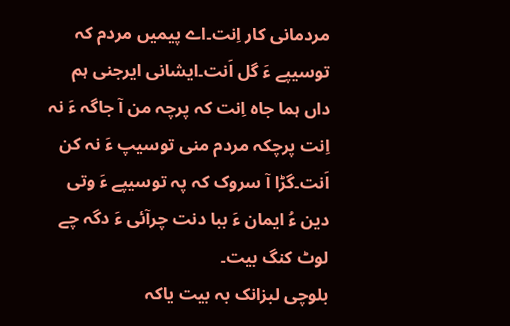مردمانی کار اِنت۔اے پیمیں مردم کہ توسیپے ءَ گل اَنت۔ایشانی ایرجنی ہم داں ہما جاہ اِنت کہ پرچہ من آ جاگہ ءَ نہ اِنت پرچکہ مردم منی توسیپ ءَ نہ کن اَنت۔گڑا آ سروک کہ پہ توسیپے ءَ وتی دین ءُ ایمان ءَ ببا دنت چرآئی ءَ دگہ چے لوٹ کنگ بیت۔
بلوچی لبزانک بہ بیت یاکہ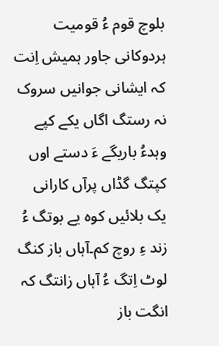بلوچ قوم ءُ قومیت ہردوکانی جاور ہمیش اِنت کہ ایشانی جوانیں سروک نہ رستگ اگاں یکے کپے وہدءُ باریگے ءَ دستے اوں کپتگ گڈاں پرآں کارانی یک بلائیں کوہ یے بوتگ ءُ زند ءِ روچ کم۔آہاں باز کنگ لوٹ اِتگ ءُ آہاں زانتگ کہ انگت باز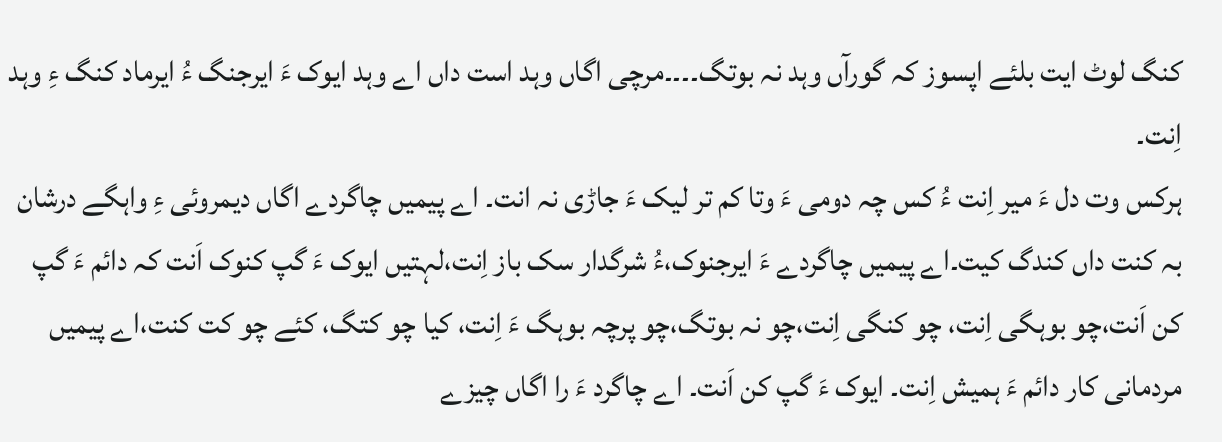کنگ لوٹ ایت بلئے اپسوز کہ گورآں وہد نہ بوتگ۔۔۔۔مرچی اگاں وہد است داں اے وہد ایوک ءَ ایرجنگ ءُ ایرماد کنگ ءِ وہد اِنت۔
ہرکس وت دل ءَ میر اِنت ءُ کس چہ دومی ءَ وتا کم تر لیک ءَ جاڑی نہ انت۔ اے پیمیں چاگردے اگاں دیمروئی ءِ واہگے درشان بہ کنت داں کندگ کیت۔اے پیمیں چاگردے ءَ ایرجنوک،ءُ شرگدار سک باز اِنت،لہتیں ایوک ءَ گپ کنوک اَنت کہ دائم ءَ گپ کن اَنت،چو بوہگی اِنت، چو کنگی اِنت،چو نہ بوتگ،چو پرچہ بوہگ ءَ اِنت، کیا چو کتگ، کئے چو کت کنت،اے پیمیں مردمانی کار دائم ءَ ہمیش اِنت۔ ایوک ءَ گپ کن اَنت۔ اے چاگرد ءَ را اگاں چیزے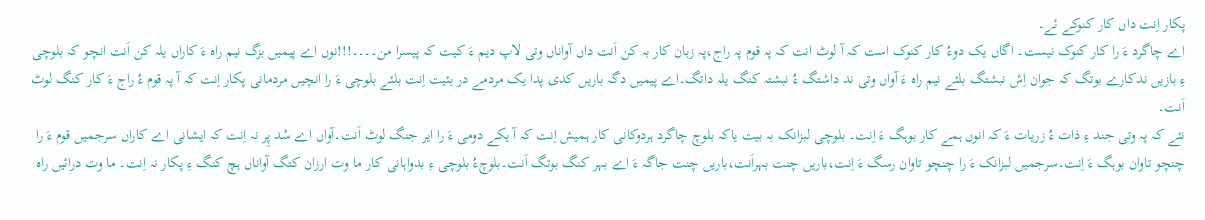پکار اِنت داں کار کنوکے ئے۔
اے چاگرد ءَ را کار کنوک نیست۔ اگاں یک دوءُ کار کنوک است کہ آ لوٹ انت کہ پہ قوم پہ راج،پہ زبان کار بہ کن اَنت داں آواناں وتی لاپ دیم ءَ کیت کہ پیسرا من۔۔۔۔!!!نوں اے پیمیں بزگ نیم راہ ءَ کاراں یلہ کن اَنت انچو کہ بلوچی ءِ بازیں ندکارے بوتگ کہ جوان اِش نبشتگ بلئے نیم راہ ءَ آواں وتی ند داشتگ ءُ نبشتہ کنگ یلہ داتگ۔اے پیمیں دگہ باریں کدی پدا یک مردمے در بئیت اِنت بلئے بلوچی ءَ را انچیں مردمانی پکار اِنت کہ آ پہ قوم ءُ راج ءَ کار کنگ لوٹ اَنت۔
نئے کہ پہ وتی جند ءِ ذات ءُ زریات ءَ کہ انوں ہمے کار بوہگ ءَ اِنت۔ بلوچی لبزانک بہ بیت یاکہ بلوچ چاگرد ہردوکانی کار ہمیش اِنت کہ آ یکے دومی ءَ را ایر جنگ لوٹ اَنت۔آواں اے سُد پِر نہ اِنت کہ ایشانی اے کاراں سرجمیں قوم ءَ را چنچو تاوان بوہگ ءَ اِنت۔سرجمیں لبزانک ءَ را چنچو تاوان رسگ ءَ اِنت،باریں چنت بہراَنت،باریں چنت جاگہ ءَ اے بہر کنگ بوتگ اَنت۔بلوچءُ بلوچی ءِ بدواہانی کار ما وت ارزان کتگ آواناں ہچ کنگ ءِ پکار نہ اِنت۔ ما وت درائیں راہ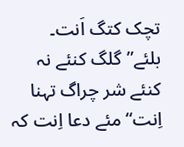تچک کتگ اَنت۔
بلئے”گلگ کنئے نہ کنئے شر چراگ تہنا اِنت“مئے دعا اِنت کہ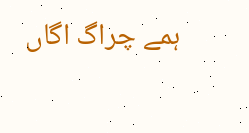ہمے چراگ اگاں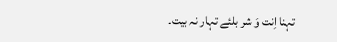تہنا اِنت وَ شر بلئے تہار نہ بیت۔